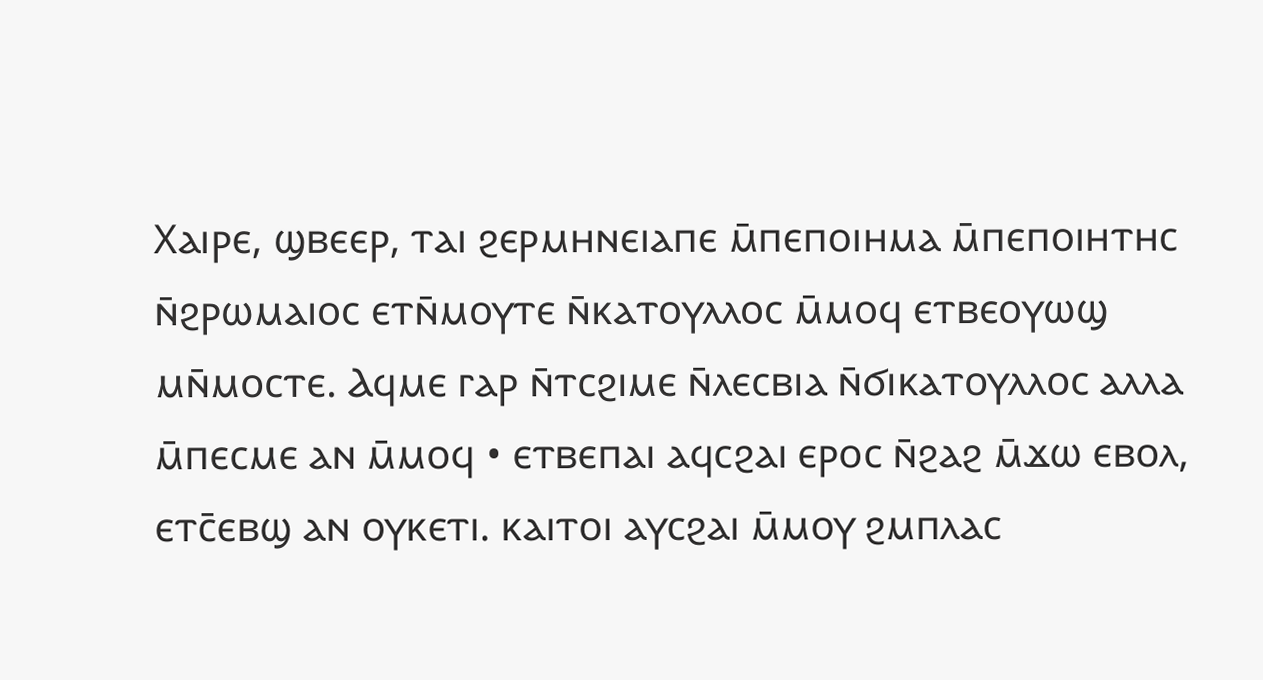Ⲭⲁⲓⲣⲉ, ϣⲃⲉⲉⲣ, ⲧⲁⲓ ϩⲉⲣⲙⲏⲛⲉⲓⲁⲡⲉ ⲙ̄ⲡⲉⲡⲟⲓⲏⲙⲁ ⲙ̄ⲡⲉⲡⲟⲓⲏⲧⲏⲥ ⲛ̄ϩⲣⲱⲙⲁⲓⲟⲥ ⲉⲧⲛ̄ⲙⲟⲩⲧⲉ ⲛ̄ⲕⲁⲧⲟⲩⲗⲗⲟⲥ ⲙ̄ⲙⲟϥ ⲉⲧⲃⲉⲟⲩⲱϣ ⲙⲛ̄ⲙⲟⲥⲧⲉ. Ⲁϥⲙⲉ ⲅⲁⲣ ⲛ̄ⲧⲥϩⲓⲙⲉ ⲛ̄ⲗⲉⲥⲃⲓⲁ ⲛ̄ϭⲓⲕⲁⲧⲟⲩⲗⲗⲟⲥ ⲁⲗⲗⲁ ⲙ̄ⲡⲉⲥⲙⲉ ⲁⲛ ⲙ̄ⲙⲟϥ • ⲉⲧⲃⲉⲡⲁⲓ ⲁϥⲥϩⲁⲓ ⲉⲣⲟⲥ ⲛ̄ϩⲁϩ ⲙ̄ϫⲱ ⲉⲃⲟⲗ, ⲉⲧⲥ̄ⲉⲃϣ ⲁⲛ ⲟⲩⲕⲉⲧⲓ. ⲕⲁⲓⲧⲟⲓ ⲁⲩⲥϩⲁⲓ ⲙ̄ⲙⲟⲩ ϩⲙⲡⲗⲁⲥ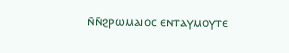ⲛ̄ⲛ̄ϩⲣⲱⲙⲁⲓⲟⲥ ⲉⲛⲧⲁⲩⲙⲟⲩⲧⲉ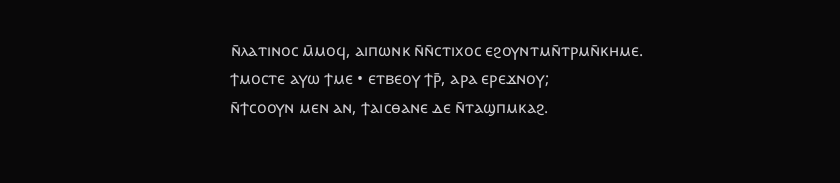ⲛ̄ⲗⲁⲧⲓⲛⲟⲥ ⲙ̄ⲙⲟϥ, ⲁⲓⲡⲱⲛⲕ ⲛ̄ⲛ̄ⲥⲧⲓⲭⲟⲥ ⲉϩⲟⲩⲛⲧⲙⲛ̄ⲧⲣⲙⲛ̄ⲕⲏⲙⲉ.
ϯⲙⲟⲥⲧⲉ ⲁⲩⲱ ϯⲙⲉ • ⲉⲧⲃⲉⲟⲩ ϯⲣ̄, ⲁⲣⲁ ⲉⲣⲉϫⲛⲟⲩ;
ⲛ̄ϯⲥⲟⲟⲩⲛ ⲙⲉⲛ ⲁⲛ, ϯⲁⲓⲥⲑⲁⲛⲉ ⲇⲉ ⲛ̄ⲧⲁϣⲡⲙⲕⲁϩ.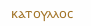ⲕⲁⲧⲟⲩⲗⲗⲟⲥ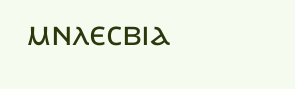ⲙⲛⲗⲉⲥⲃⲓⲁ